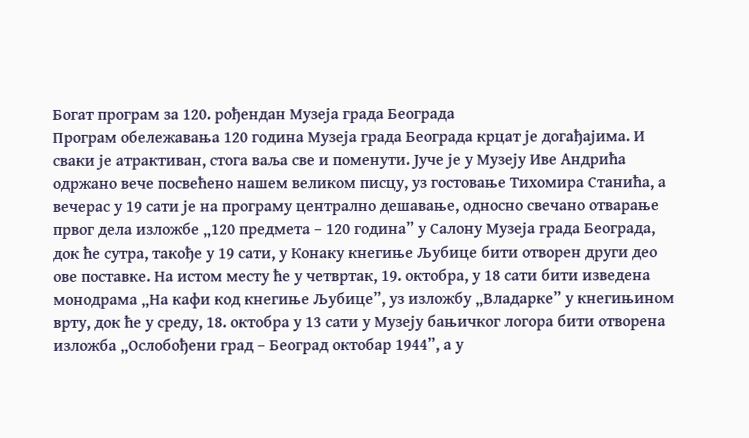Богат програм за 120. рођендан Музеја града Београда
Програм обележавања 120 година Музеја града Београда крцат је догађајима. И сваки је атрактиван, стога ваља све и поменути. Јуче је у Музеју Иве Андрића одржано вече посвећено нашем великом писцу, уз гостовање Тихомира Станића, а вечерас у 19 сати је на програму централно дешавање, односно свечано отварање првог дела изложбе „120 предмета – 120 година” у Салону Музеја града Београда, док ће сутра, такође у 19 сати, у Конаку кнегиње Љубице бити отворен други део ове поставке. На истом месту ће у четвртак, 19. октобра, у 18 сати бити изведена монодрама „На кафи код кнегиње Љубице”, уз изложбу „Владарке” у кнегињином врту, док ће у среду, 18. октобра у 13 сати у Музеју бањичког логора бити отворена изложба „Ослобођени град – Београд октобар 1944”, а у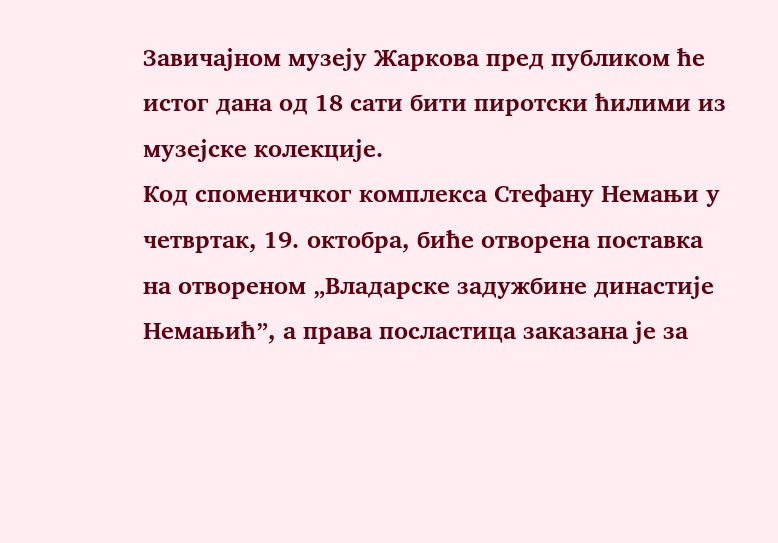Завичајном музеју Жаркова пред публиком ће истог дана од 18 сати бити пиротски ћилими из музејске колекције.
Код споменичког комплекса Стефану Немањи у четвртак, 19. октобра, биће отворена поставка на отвореном „Владарске задужбине династије Немањић”, а права посластица заказана је за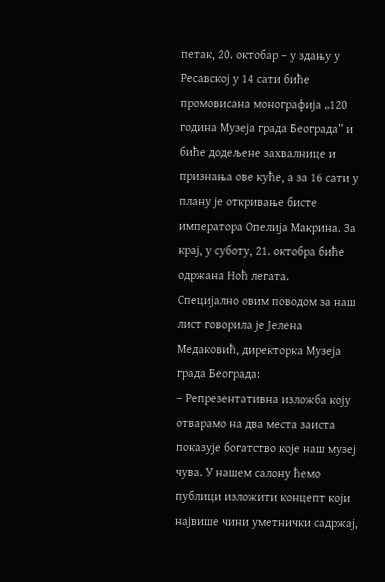петак, 20. октобар – у здању у Ресавској у 14 сати биће промовисана монографија „120 година Музеја града Београда” и биће додељене захвалнице и признања ове куће, а за 16 сати у плану је откривање бисте императора Опелија Макрина. За крај, у суботу, 21. октобра биће одржана Ноћ легата.
Специјално овим поводом за наш лист говорила је Јелена Медаковић, директорка Музеја града Београда:
– Репрезентативна изложба коју отварамо на два места заиста показује богатство које наш музеј чува. У нашем салону ћемо публици изложити концепт који највише чини уметнички садржај,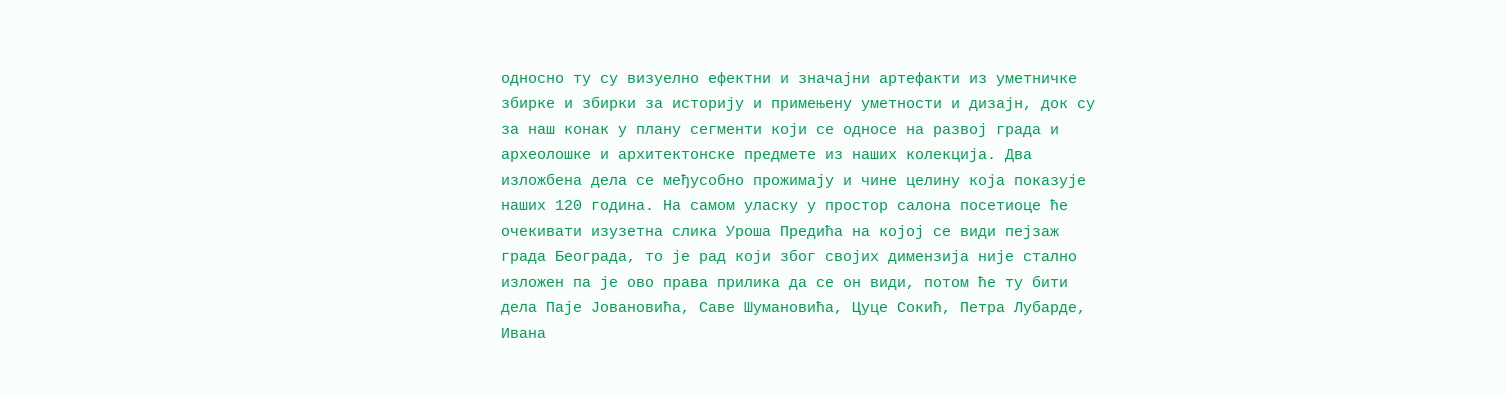односно ту су визуелно ефектни и значајни артефакти из уметничке збирке и збирки за историју и примењену уметности и дизајн, док су за наш конак у плану сегменти који се односе на развој града и археолошке и архитектонске предмете из наших колекција. Два изложбена дела се међусобно прожимају и чине целину која показује наших 120 година. На самом уласку у простор салона посетиоце ће очекивати изузетна слика Уроша Предића на којој се види пејзаж града Београда, то је рад који због својих димензија није стално изложен па је ово права прилика да се он види, потом ће ту бити дела Паје Јовановића, Саве Шумановића, Цуце Сокић, Петра Лубарде, Ивана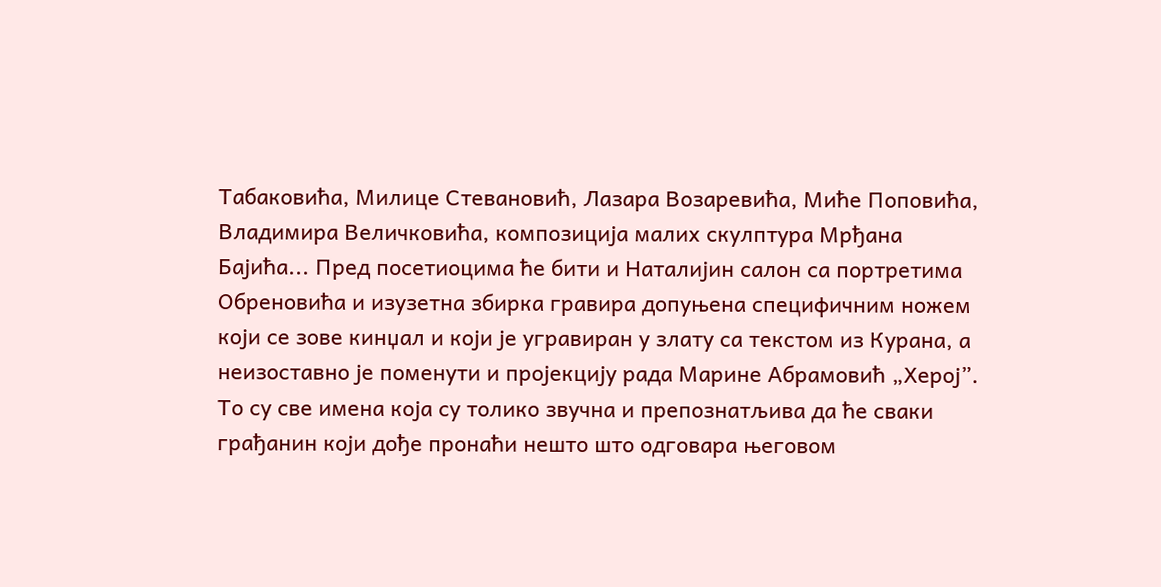Табаковића, Милице Стевановић, Лазара Возаревића, Миће Поповића, Владимира Величковића, композиција малих скулптура Мрђана Бајића... Пред посетиоцима ће бити и Наталијин салон са портретима Обреновића и изузетна збирка гравира допуњена специфичним ножем који се зове кинџал и који је угравиран у злату са текстом из Курана, а неизоставно је поменути и пројекцију рада Марине Абрамовић „Херој”. То су све имена која су толико звучна и препознатљива да ће сваки грађанин који дође пронаћи нешто што одговара његовом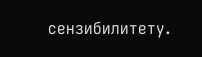сензибилитету.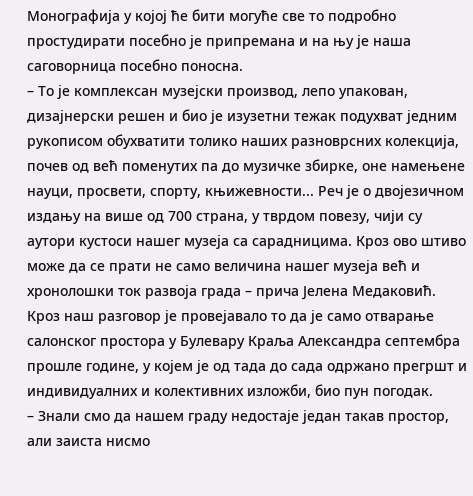Монографија у којој ће бити могуће све то подробно простудирати посебно је припремана и на њу је наша саговорница посебно поносна.
– То је комплексан музејски производ, лепо упакован, дизајнерски решен и био је изузетни тежак подухват једним рукописом обухватити толико наших разноврсних колекција, почев од већ поменутих па до музичке збирке, оне намењене науци, просвети, спорту, књижевности... Реч је о двојезичном издању на више од 700 страна, у тврдом повезу, чији су аутори кустоси нашег музеја са сарадницима. Кроз ово штиво може да се прати не само величина нашег музеја већ и хронолошки ток развоја града – прича Јелена Медаковић.
Кроз наш разговор је провејавало то да је само отварање салонског простора у Булевару Краља Александра септембра прошле године, у којем је од тада до сада одржано прегршт и индивидуалних и колективних изложби, био пун погодак.
– Знали смо да нашем граду недостаје један такав простор, али заиста нисмо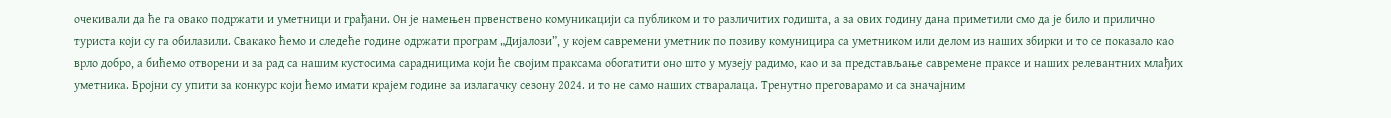очекивали да ће га овако подржати и уметници и грађани. Он је намењен првенствено комуникацији са публиком и то различитих годишта, а за ових годину дана приметили смо да је било и прилично туриста који су га обилазили. Свакако ћемо и следеће године одржати програм „Дијалози”, у којем савремени уметник по позиву комуницира са уметником или делом из наших збирки и то се показало као врло добро, а бићемо отворени и за рад са нашим кустосима сарадницима који ће својим праксама обогатити оно што у музеју радимо, као и за представљање савремене праксе и наших релевантних млађих уметника. Бројни су упити за конкурс који ћемо имати крајем године за излагачку сезону 2024. и то не само наших стваралаца. Тренутно преговарамо и са значајним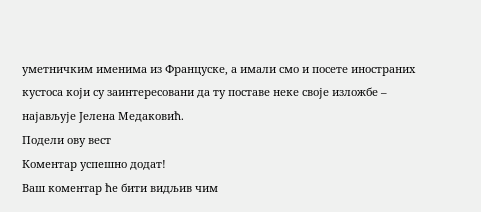уметничким именима из Француске, а имали смо и посете иностраних кустоса који су заинтересовани да ту поставе неке своје изложбе – најављује Јелена Медаковић.
Подели ову вест
Комeнтар успeшно додат!
Ваш комeнтар ћe бити видљив чим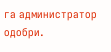га администратор одобри.